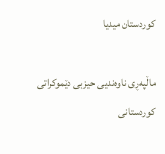کوردستان میدیا

ماڵپەڕی ناوەندیی حیزبی دێموکراتی کوردستانی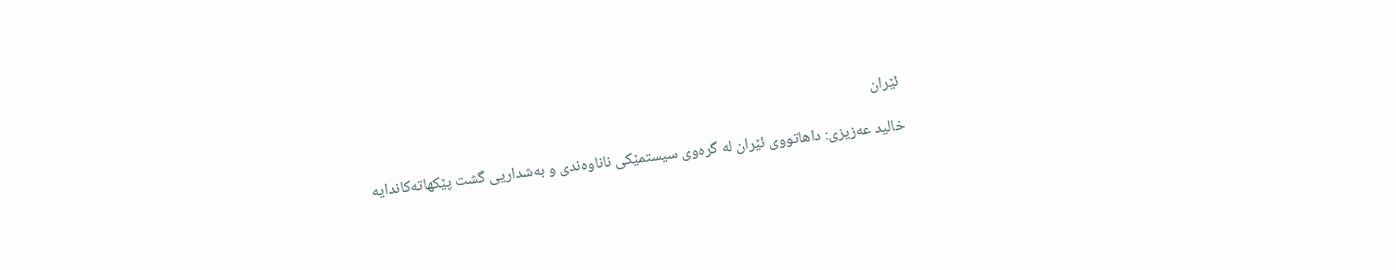ئێران

خالید عەزیزی: داهاتووی ئێران لە گرەوی سیستمێکی ناناوەندی و بەشداریی گشت پێکهاتەکاندایە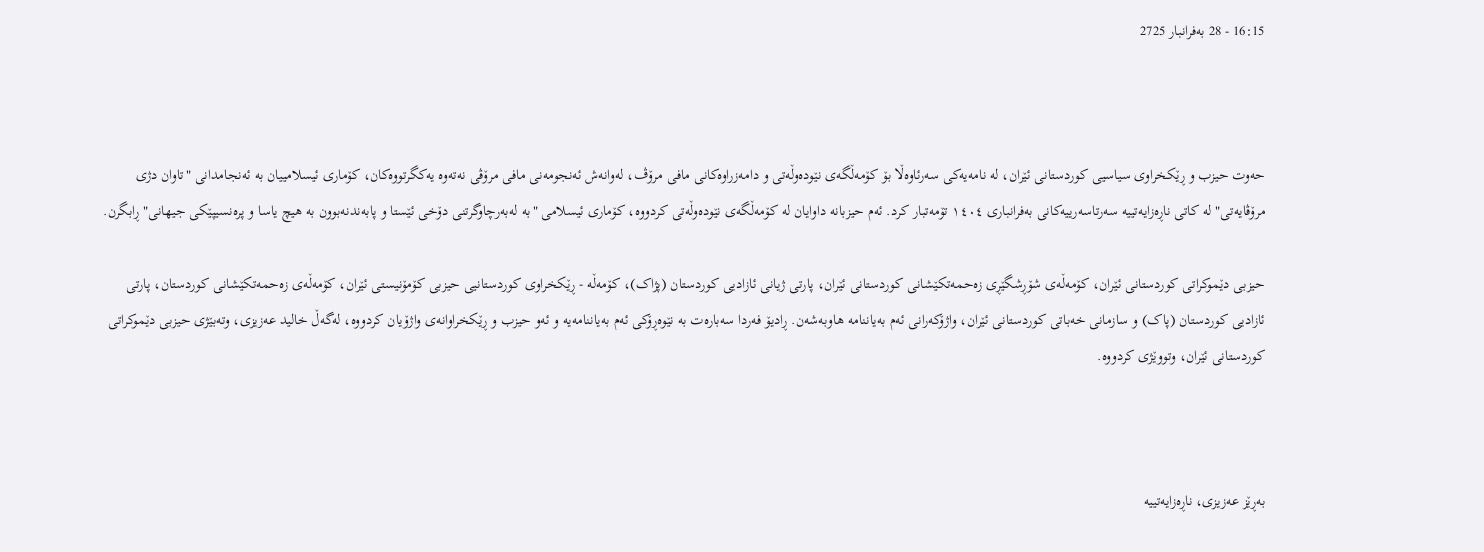16:15 - 28 بەفرانبار 2725



حەوت حیزب و ڕێکخراوی سیاسیی کوردستانی ئێران، لە نامەیەکی سەرئاوەڵا بۆ کۆمەڵگەی نێودەوڵەتی و دامەزراوەکانی مافی مرۆڤ، لەوانەش ئەنجومەنی مافی مرۆڤی نەتەوە یەکگرتووەکان، کۆماری ئیسلامییان بە ئەنجامدانی "تاوان دژی مرۆڤایەتی" لە کاتی ناڕەزایەتییە سەرتاسەرییەکانی بەفرانباری ١٤٠٤ تۆمەتبار کرد. ئەم حیزبانە داوایان لە کۆمەڵگەی نێودەوڵەتی کردووە، کۆماری ئیسلامی "بە لەبەرچاوگرتنی دۆخی ئێستا و پابەندنەبوون بە هیچ یاسا و پرەنسیپێکی جیهانی" ڕابگرن.

حیزبی دێموکراتی کوردستانی ئێران، کۆمەڵەی شۆڕشگێڕی زەحمەتکێشانی کوردستانی ئێران، پارتی ژیانی ئازادیی کوردستان (پژاک)، کۆمەڵە - ڕێکخراوی کوردستانیی حیزبی کۆمۆنیستی ئێران، کۆمەڵەی زەحمەتکێشانی کوردستان، پارتی ئازادیی کوردستان (پاک) و سازمانی خەباتی کوردستانی ئێران، واژۆکەرانی ئەم بەیاننامە هاوبەشەن. ڕادیۆ فەردا سەبارەت بە نێوەڕۆکی ئەم بەیاننامەیە و ئەو حیزب و ڕێکخراوانەی واژۆیان کردووە، لەگەڵ خالید عەزیزی، وتەبێژی حیزبی دێموکراتی کوردستانی ئێران، وتووێژی کردووە.



بەڕێز عەزیزی، ناڕەزایەتییە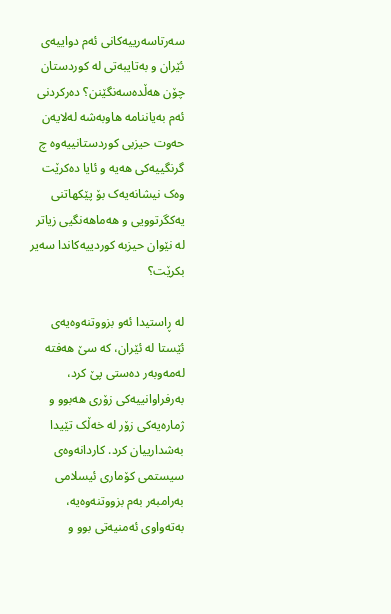سەرتاسەرییەکانی ئەم دواییەی ئێران و بەتایبەتی لە کوردستان چۆن هەڵدەسەنگێنن؟ دەرکردنی ئەم بەیاننامە هاوبەشە لەلایەن حەوت حیزبی کوردستانییەوە چ گرنگییەکی هەیە و ئایا دەکرێت وەک نیشانەیەک بۆ پێکهاتنی یەکگرتوویی و هەماهەنگیی زیاتر لە نێوان حیزبە کوردییەکاندا سەیر بکرێت؟

لە ڕاستیدا ئەو بزووتنەوەیەی ئێستا لە ئێران، کە سێ هەفتە لەمەوبەر دەستی پێ کرد، بەرفراوانییەکی زۆری هەبوو و ژمارەیەکی زۆر لە خەڵک تێیدا بەشدارییان کرد. کاردانەوەی سیستمی کۆماری ئیسلامی بەرامبەر بەم بزووتنەوەیە، بەتەواوی ئەمنیەتی بوو و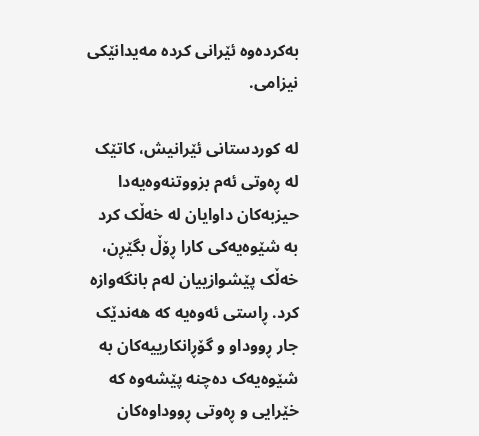بەکردەوە ئێرانی کردە مەیدانێکی نیزامی.

لە کوردستانی ئێرانیش، کاتێک لە ڕەوتی ئەم بزووتنەوەیەدا حیزبەکان داوایان لە خەڵک کرد بە شێوەیەکی کارا ڕۆڵ بگێڕن، خەڵک پێشوازییان لەم بانگەوازە کرد. ڕاستی ئەوەیە کە هەندێک جار ڕووداو و گۆڕانکارییەکان بە شێوەیەک دەچنە پێشەوە کە خێرایی و ڕەوتی ڕووداوەکان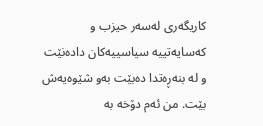کاریگەری لەسەر حیزب و کەسایەتییە سیاسییەکان دادەنێت و لە بنەڕەتدا دەبێت بەو شێوەیەش بێت. من ئەم دۆخە بە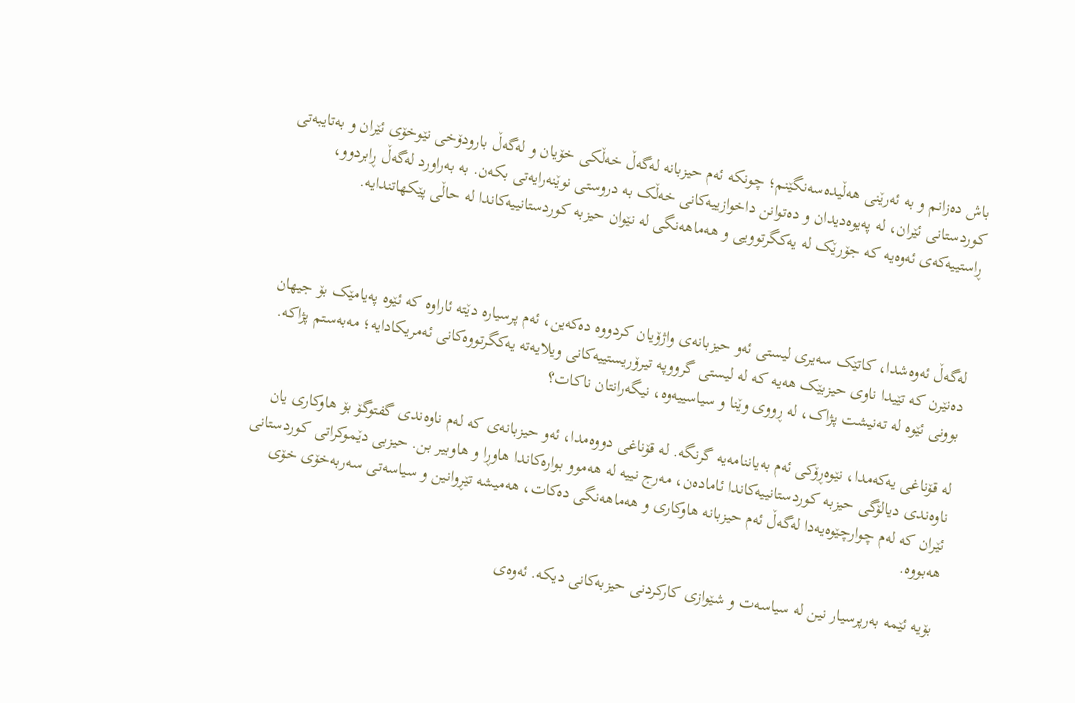باش دەزانم و بە ئەرێنی هەڵیدەسەنگێنم؛ چونکە ئەم حیزبانە لەگەڵ خەڵکی خۆیان و لەگەڵ بارودۆخی نێوخۆی ئێران و بەتایبەتی کوردستانی ئێران، لە پەیوەدیدان و دەتوانن داخوازییەکانی خەڵک بە دروستی نوێنەرایەتی بکەن. بە بەراورد لەگەڵ ڕابردوو، ڕاستییەکەی ئەوەیە کە جۆرێک لە یەکگرتوویی و هەماهەنگی لە نێوان حیزبە کوردستانییەکاندا لە حاڵی پێکهاتندایە.



لەگەڵ ئەوەشدا، کاتێک سەیری لیستی ئەو حیزبانەی واژۆیان کردووە دەکەین، ئەم پرسیارە دێتە ئاراوە کە ئێوە پەیامێک بۆ جیهان دەنێرن کە تێیدا ناوی حیزبێک هەیە کە لە لیستی گرووپە تیرۆریستییەکانی ویلایەتە یەکگرتووەکانی ئەمریکادایە؛ مەبەستم پژاکە. بوونی ئێوە لە تەنیشت پژاک، لە ڕووی وێنا و سیاسییەوە، نیگەرانتان ناکات؟

لە قۆناغی یەکەمدا، نێوەڕۆکی ئەم بەیاننامەیە گرنگە. لە قۆناغی دووەمدا، ئەو حیزبانەی کە لەم ناوەندی گفتوگۆ بۆ هاوکاری یان ناوەندی دیالۆگی حیزبە کوردستانییەکاندا ئامادەن، مەرج نییە لە هەموو بوارەکاندا هاوڕا و هاوبیر بن. حیزبی دێموکراتی کوردستانی ئێران کە لەم چوارچێوەیەدا لەگەڵ ئەم حیزبانە هاوکاری و هەماهەنگی دەکات، هەمیشە تێڕوانین و سیاسەتی سەربەخۆی خۆی هەبووە.

بۆیە ئێمە بەرپرسیار نین لە سیاسەت و شێوازی کارکردنی حیزبەکانی دیکە. ئەوەی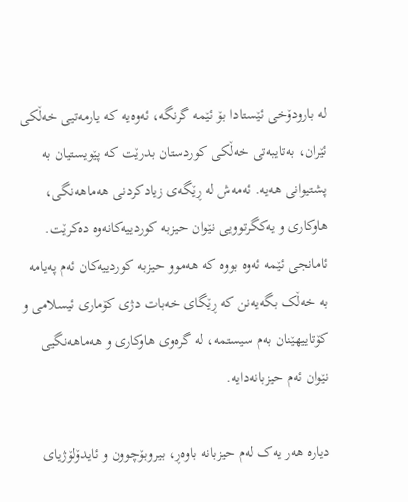لە بارودۆخی ئێستادا بۆ ئێمە گرنگە، ئەوەیە کە یارمەتیی خەڵکی ئێران، بەتایبەتی خەڵکی کوردستان بدرێت کە پێویستیان بە پشتیوانی هەیە. ئەمەش لە ڕێگەی زیادکردنی هەماهەنگی، هاوکاری و یەکگرتوویی نێوان حیزبە کوردییەکانەوە دەکرێت. ئامانجی ئێمە ئەوە بووە کە هەموو حیزبە کوردییەکان ئەم پەیامە بە خەڵک بگەیەنن کە ڕێگای خەبات دژی کۆماری ئیسلامی و کۆتاییهێنان بەم سیستمە، لە گرەوی هاوکاری و هەماهەنگیی نێوان ئەم حیزبانەدایە.

دیارە هەر یەک لەم حیزبانە باوەڕ، بیروبۆچوون و ئایدۆلۆژیای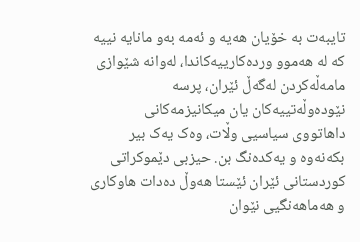تایبەت بە خۆیان هەیە و ئەمە بەو مانایە نییە کە لە هەموو وردەکارییەکاندا، لەوانە شێوازی مامەڵەکردن لەگەڵ ئێران، پرسە نێودەوڵەتییەکان یان میکانیزمەکانی داهاتووی سیاسیی وڵات، وەک یەک بیر بکەنەوە و یەکدەنگ بن. حیزبی دێموکراتی کوردستانی ئێران ئێستا هەوڵ دەدات هاوکاری و هەماهەنگیی نێوان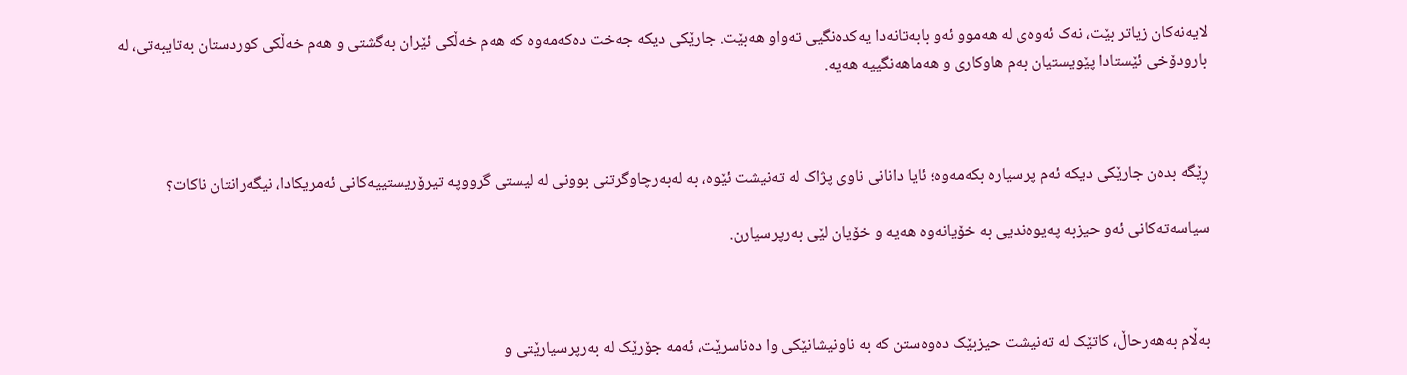لایەنەکان زیاتر بێت، نەک ئەوەی لە هەموو ئەو بابەتانەدا یەکدەنگیی تەواو هەبێت. جارێکی دیکە جەخت دەکەمەوە کە هەم خەڵکی ئێران بەگشتی و هەم خەڵکی کوردستان بەتایبەتی، لە بارودۆخی ئێستادا پێویستیان بەم هاوکاری و هەماهەنگییە هەیە.



ڕێگە بدەن جارێکی دیکە ئەم پرسیارە بکەمەوە؛ ئایا دانانی ناوی پژاک لە تەنیشت ئێوە، بە لەبەرچاوگرتنی بوونی لە لیستی گرووپە تیرۆریستییەکانی ئەمریکادا، نیگەرانتان ناکات؟

سیاسەتەکانی ئەو حیزبە پەیوەندیی بە خۆیانەوە هەیە و خۆیان لێی بەرپرسیارن.



بەڵام بەهەرحاڵ، کاتێک لە تەنیشت حیزبێک دەوەستن کە بە ناونیشانێکی وا دەناسرێت، ئەمە جۆرێک لە بەرپرسیارێتی و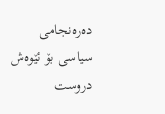دەرەنجامی سیاسی بۆ ئێوەش دروست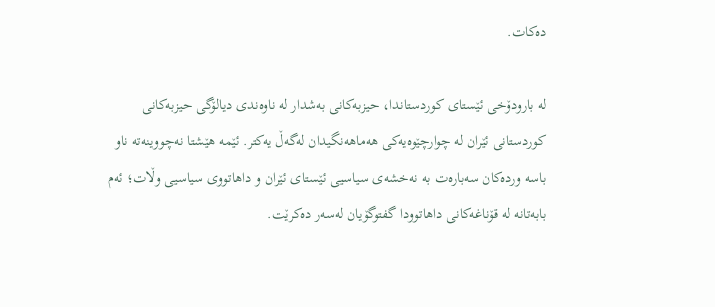دەکات.

لە بارودۆخی ئێستای کوردستاندا، حیزبەکانی بەشدار لە ناوەندی دیالۆگی حیزبەکانی کوردستانی ئێران لە چوارچێوەیەکی هەماهەنگیدان لەگەڵ یەکتر. ئێمە هێشتا نەچووینەتە ناو باسە وردەکان سەبارەت بە نەخشەی سیاسیی ئێستای ئێران و داهاتووی سیاسیی وڵات؛ ئەم بابەتانە لە قۆناغەکانی داهاتوودا گفتوگۆیان لەسەر دەکرێت.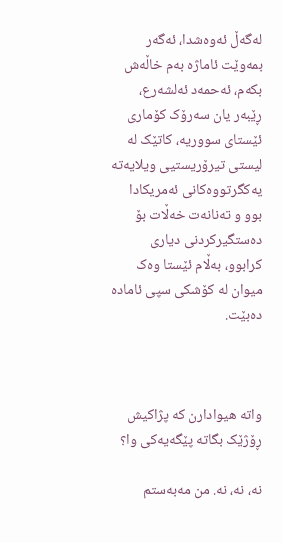لەگەڵ ئەوەشدا، ئەگەر بمەوێت ئاماژە بەم خاڵەش بکەم، ئەحمەد ئەلشەرع، ڕێبەر یان سەرۆک کۆماری ئێستای سووریە، کاتێک لە لیستی تیرۆریستیی ویلایەتە یەکگرتووەکانی ئەمریکادا بوو و تەنانەت خەڵات بۆ دەستگیرکردنی دیاری کرابوو، بەڵام ئێستا وەک میوان لە کۆشکی سپی ئامادە دەبێت.



واتە هیوادارن کە پژاکیش ڕۆژێک بگاتە پێگەیەکی وا؟

نە، نە، نە. من مەبەستم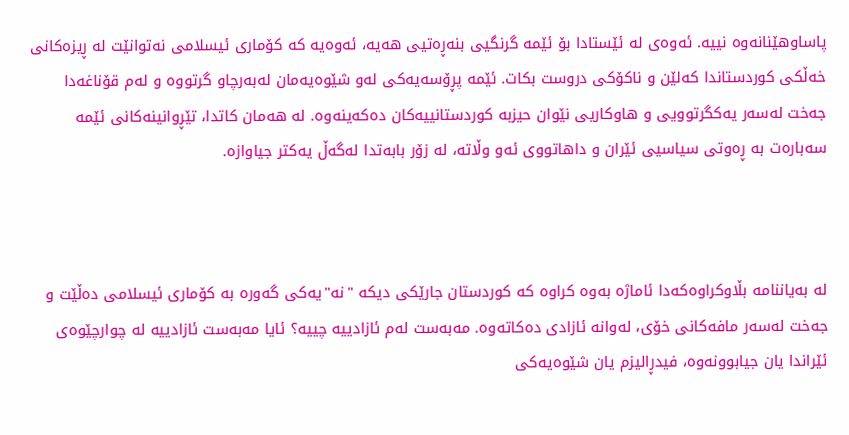پاساوهێنانەوە نییە. ئەوەی لە ئێستادا بۆ ئێمە گرنگیی بنەڕەتیی هەیە، ئەوەیە کە کۆماری ئیسلامی نەتوانێت لە ڕیزەکانی خەڵکی کوردستاندا کەلێن و ناکۆکی دروست بکات. ئێمە پڕۆسەیەکی لەو شێوەیەمان لەبەرچاو گرتووە و لەم قۆناغەدا جەخت لەسەر یەکگرتوویی و هاوکاریی نێوان حیزبە کوردستانییەکان دەکەینەوە. لە هەمان کاتدا، تێڕوانینەکانی ئێمە سەبارەت بە ڕەوتی سیاسیی ئێران و داهاتووی ئەو وڵاتە، لە زۆر بابەتدا لەگەڵ یەکتر جیاوازە.



لە بەیاننامە بڵاوکراوەکەدا ئاماژە بەوە کراوە کە کوردستان جارێکی دیکە "نە"یەکی گەورە بە کۆماری ئیسلامی دەڵێت و جەخت لەسەر مافەکانی خۆی، لەوانە ئازادی دەکاتەوە. مەبەست لەم ئازادییە چییە؟ ئایا مەبەست ئازادییە لە چوارچێوەی ئێراندا یان جیابوونەوە، فیدڕالیزم یان شێوەیەکی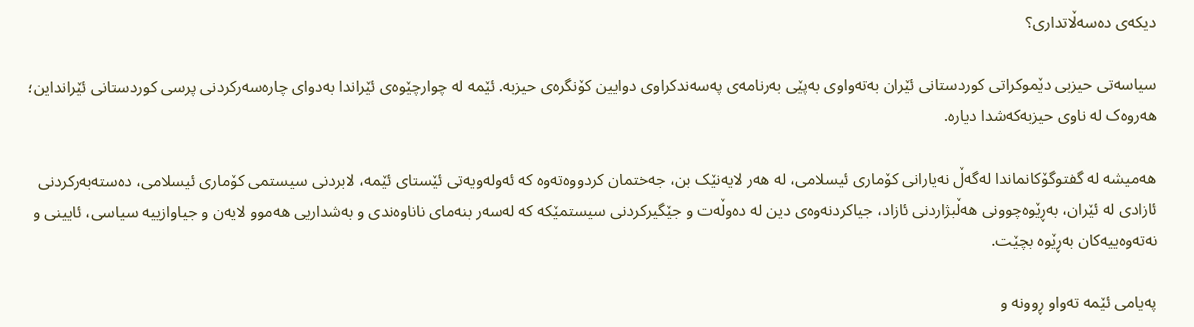دیکەی دەسەڵاتداری؟

سیاسەتی حیزبی دێموکراتی کوردستانی ئێران بەتەواوی بەپێی بەرنامەی پەسەندکراوی دوایین کۆنگرەی حیزبە. ئێمە لە چوارچێوەی ئێراندا بەدوای چارەسەرکردنی پرسی کوردستانی ئێرانداین؛ هەروەک لە ناوی حیزبەکەشدا دیارە.

هەمیشە لە گفتوگۆکانماندا لەگەڵ نەیارانی کۆماری ئیسلامی، لە هەر لایەنێک بن، جەختمان کردووەتەوە کە ئەولەویەتی ئێستای ئێمە، لابردنی سیستمی کۆماری ئیسلامی، دەستەبەرکردنی ئازادی لە ئێران، بەڕێوەچوونی هەڵبژاردنی ئازاد، جیاکردنەوەی دین لە دەوڵەت و جێگیرکردنی سیستمێکە کە لەسەر بنەمای ناناوەندی و بەشداریی هەموو لایەن و جیاوازییە سیاسی، ئایینی و نەتەوەییەکان بەڕێوە بچێت.

پەیامی ئێمە تەواو ڕوونە و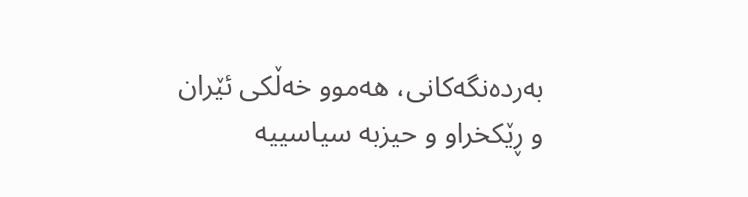بەردەنگەکانی، هەموو خەڵکی ئێران و ڕێکخراو و حیزبە سیاسییە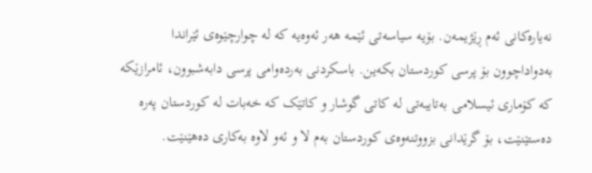نەیارەکانی ئەم ڕێژیمەن. بۆیە سیاسەتی ئێمە هەر ئەوەیە کە لە چوارچێوەی ئێراندا بەدواداچوون بۆ پرسی کوردستان بکەین. باسکردنی بەردەوامی پرسی دابەشبوون، ئامرازێکە کە کۆماری ئیسلامی بەتایبەتی لە کاتی گوشار و کاتێک کە خەبات لە کوردستان پەرە دەستێنێت، بۆ گرێدانی بزووتنەوەی کوردستان بەم لا و ئەو لاوە بەکاری دەهێنێت.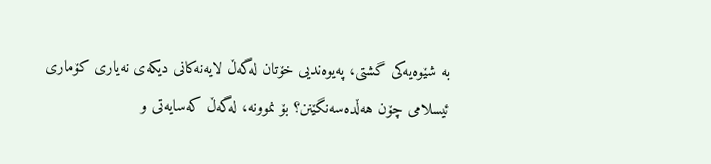بە شێوەیەکی گشتی، پەیوەندیی خۆتان لەگەڵ لایەنەکانی دیکەی نەیاری کۆماری ئیسلامی چۆن هەڵدەسەنگێنن؟ بۆ نموونە، لەگەڵ کەسایەتی و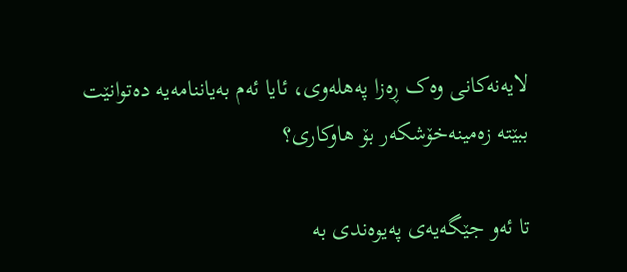لایەنەکانی وەک ڕەزا پەهلەوی، ئایا ئەم بەیاننامەیە دەتوانێت ببێتە زەمینەخۆشکەر بۆ هاوکاری؟

تا ئەو جێگەیەی پەیوەندی بە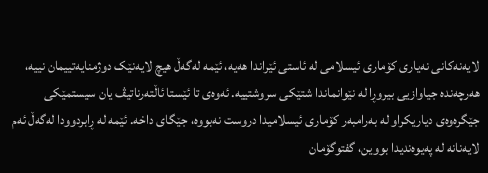لایەنەکانی نەیاری کۆماری ئیسلامی لە ئاستی ئێراندا هەیە، ئێمە لەگەڵ هیچ لایەنێک دوژمنایەتییمان نییە، هەرچەندە جیاوازیی بیروڕا لە نێوانماندا شتێکی سروشتییە. ئەوەی تا ئێستا ئاڵتەرناتیڤ یان سیستمێکی جێگرەوەی دیاریکراو لە بەرامبەر کۆماری ئیسلامیدا دروست نەبووە، جێگای داخە. ئێمە لە ڕابردوودا لەگەڵ ئەم لایەنانە لە پەیوەندیدا بووین، گفتوگۆمان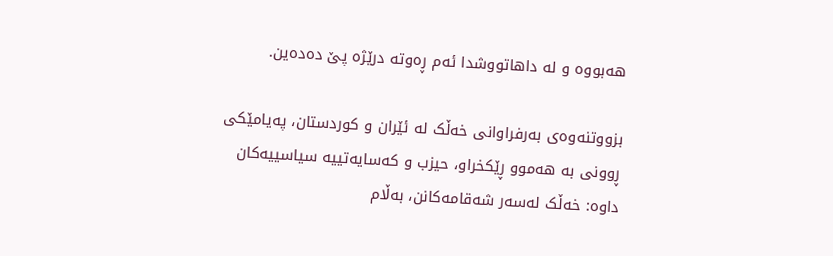هەبووە و لە داهاتووشدا ئەم ڕەوتە درێژە پێ دەدەین.

بزووتنەوەی بەرفراوانی خەڵک لە ئێران و کوردستان، پەیامێکی ڕوونی بە هەموو ڕێکخراو، حیزب و کەسایەتییە سیاسییەکان داوە: خەڵک لەسەر شەقامەکانن، بەڵام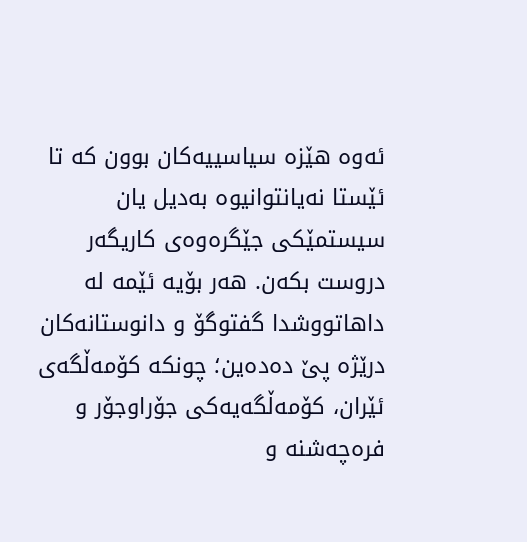ئەوە هێزە سیاسییەکان بوون کە تا ئێستا نەیانتوانیوە بەدیل یان سیستمێکی جێگرەوەی کاریگەر دروست بکەن. هەر بۆیە ئێمە لە داهاتووشدا گفتوگۆ و دانوستانەکان درێژە پێ دەدەین؛ چونکە کۆمەڵگەی ئێران، کۆمەڵگەیەکی جۆراوجۆر و فرەچەشنە و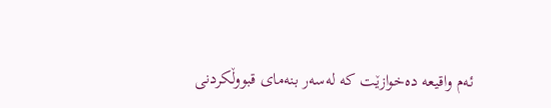ئەم واقیعە دەخوازێت کە لەسەر بنەمای قبووڵکردنی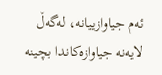ئەم جیاوازییانە، لەگەڵ لایەنە جیاوازەکاندا بچینە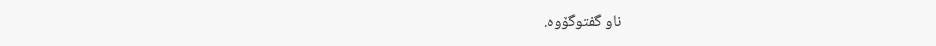ناو گفتوگۆوە.